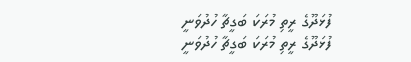ފުޅަދޫގެ ރީތި މުރަކަ ބަގީޗާ ހުދުވަނީ
ފުޅަދޫގެ ރީތި މުރަކަ ބަގީޗާ ހުދުވަނީ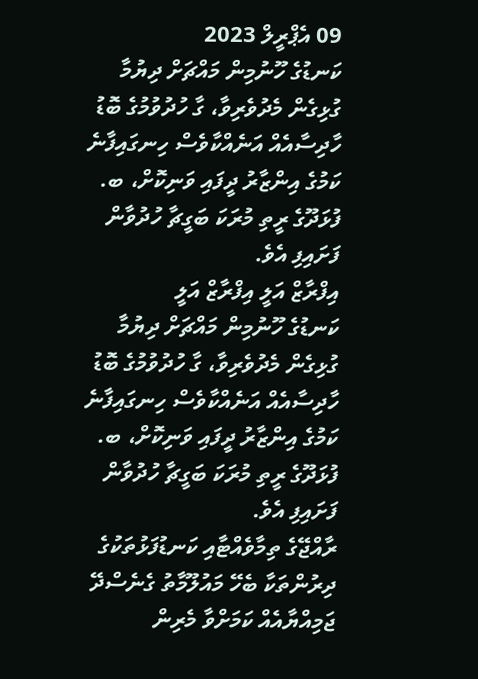09 އެޕްރީލް 2023
ކަނޑުގެ ހޫނުމިން މައްޗަށް ދިޔުމާ ގުޅިގެން މެދުވެރިވާ، ގާ ހުދުވުމުގެ ބޮޑު ހާދިސާއެއް އަނެއްކާވެސް ހިނގައިފާނެ ކަމުގެ އިންޒާރު ދީފައި ވަނިކޮށް، ބ. ފުޅަދޫގެ ރީތި މުރަކަ ބަގީޗާ ހުދުވާން ފަށައިފި އެވެ.
އިފްރާޒް އަލީ އިފްރާޒް އަލީ
ކަނޑުގެ ހޫނުމިން މައްޗަށް ދިޔުމާ ގުޅިގެން މެދުވެރިވާ، ގާ ހުދުވުމުގެ ބޮޑު ހާދިސާއެއް އަނެއްކާވެސް ހިނގައިފާނެ ކަމުގެ އިންޒާރު ދީފައި ވަނިކޮށް، ބ. ފުޅަދޫގެ ރީތި މުރަކަ ބަގީޗާ ހުދުވާން ފަށައިފި އެވެ.
ރާއްޖޭގެ ތިމާވެއްޓާއި ކަނޑުފަޅުތަކުގެ ދިރުންތަކާ ބެހޭ މައުލޫމާތު ގެނެސްދޭ ޖަމިއްޔާއެއް ކަމަށްވާ މެރިން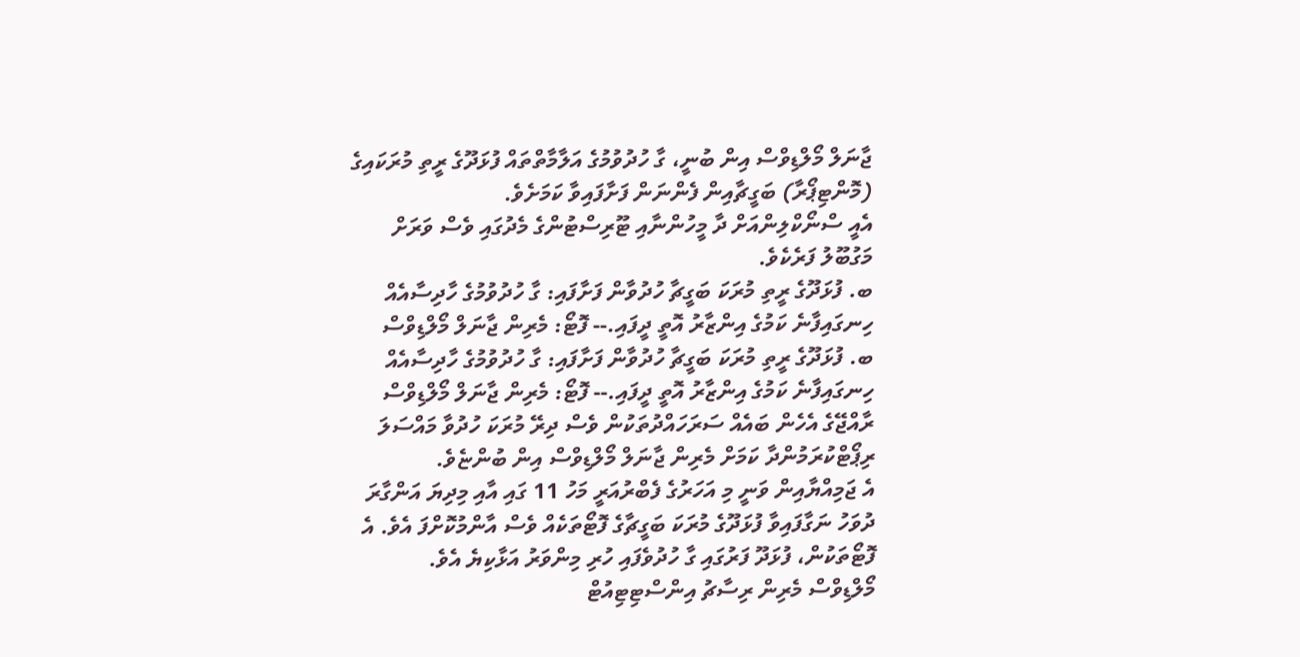ޖާނަލް މޯލްޑިވްސް އިން ބުނީ، ގާ ހުދުވުމުގެ އަލާމާތްތައް ފުޅަދޫގެ ރީތި މުރަކައިގެ (މޮންޓިޕޯރާ) ބަގީޗާއިން ފެންނަން ފަށާފައިވާ ކަމަށެވެ.
އެއީ ސްނޯކްލިންއަށް ދާ މީހުންނާއި ޓޫރިސްޓުންގެ މެދުގައި ވެސް ވަރަށް މަގުބޫލު ފަރެކެވެ.
ބ. ފުޅަދޫގެ ރީތި މުރަކަ ބަގީޗާ ހުދުވާން ފަށާފައި: ގާ ހުދުވުމުގެ ހާދިސާއެއް ހިނގައިފާނެ ކަމުގެ އިންޒާރު އޮތީ ދީފައި.-- ފޮޓޯ: މެރިން ޖާނަލް މޯލްޑިވްސް
ބ. ފުޅަދޫގެ ރީތި މުރަކަ ބަގީޗާ ހުދުވާން ފަށާފައި: ގާ ހުދުވުމުގެ ހާދިސާއެއް ހިނގައިފާނެ ކަމުގެ އިންޒާރު އޮތީ ދީފައި.-- ފޮޓޯ: މެރިން ޖާނަލް މޯލްޑިވްސް
ރާއްޖޭގެ އެހެން ބައެއް ސަރަހައްދުތަކުން ވެސް ދިރޭ މުރަކަ ހުދުވާ މައްސަލަ ރިޕޯޓްކުރަމުންދާ ކަމަށް މެރިން ޖާނަލް މޯލްޑިވްސް އިން ބުންޏެވެ.
އެ ޖަމިއްޔާއިން ވަނީ މި އަހަރުގެ ފެބްރުއަރީ މަހު 11 ގައި އާއި މިދިޔަ އަންގާރަ ދުވަހު ނަގާފައިވާ ފުޅަދޫގެ މުރަކަ ބަގީޗާގެ ފޮޓޯތަކެއް ވެސް އާންމުކޮށްފަ އެވެ. އެ ފޮޓޯތަކުން، ފުޅަދޫ ފަރުގައި ގާ ހުދުވެފައި ހުރި މިންވަރު އަޅާކިޔެ އެވެ.
މޯލްޑިވްސް މެރިން ރިސާޗު އިންސްޓިޓިއުޓް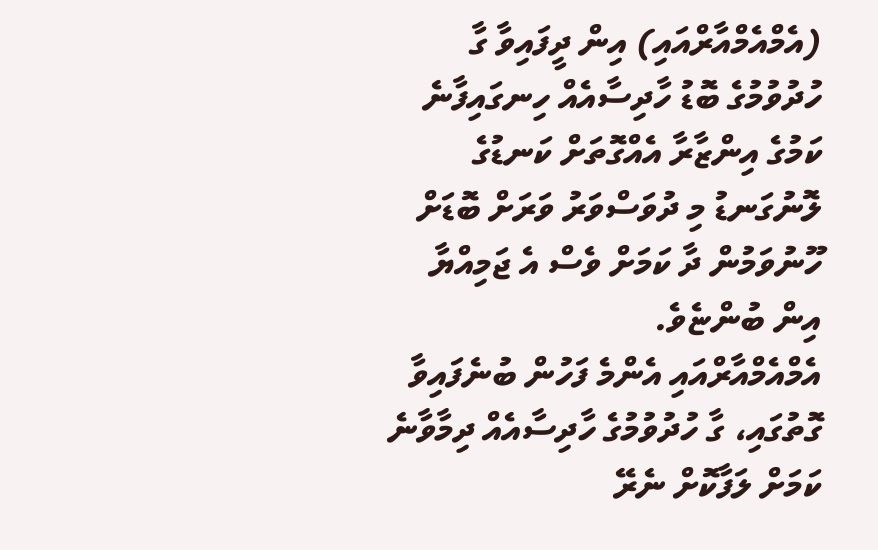(އެމްއެމްއާރްއައި) އިން ދީފައިވާ ގާ ހުދުވުމުގެ ބޮޑު ހާދިސާއެއް ހިނގައިފާނެ ކަމުގެ އިންޒާރާ އެއްގޮތަށް ކަނޑުގެ ލޮނުގަނޑު މި ދުވަސްވަރު ވަރަށް ބޮޑަށް ހޫނުވަމުން ދާ ކަމަށް ވެސް އެ ޖަމިއްޔާ އިން ބުންޏެވެ.
އެމްއެމްއާރްއައި އެންމެ ފަހުން ބުނެފައިވާ ގޮތުގައި، ގާ ހުދުވުމުގެ ހާދިސާއެއް ދިމާވާނެ ކަމަށް ލަފާކޮށް ނެރޭ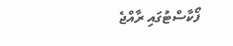ފޯކާސްޓުގައި ރާއްޖެ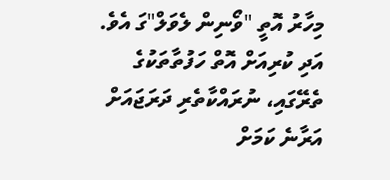މިހާރު އޮތީ "ވޯނިން ލެވަލް"ގަ އެވެ. އަދި ކުރިއަށް އޮތް ހަފުތާތަކުގެ ތެރޭގައި، ނުރައްކާތެރި ދަރަޖައަށް އަރާނެ ކަމަށް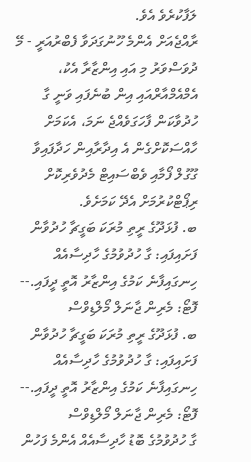ލަފާކުރެވެ އެވެ.
ރާއްޖެއަށް އެންމެ ހޫނުގަދަވާ ފެބްރުއަރީ - މޭ ދުވަސްވަރު މި އައި އިންޒާރާ އެކު، އެމްއެމްއާރްއައި އިން ބުނެފައި ވަނީ ގާ ހުދުވާކަން ފާހަގަވެއްޖެ ނަމަ، އެކަމަށް ހާއްސަކޮށްގެން އެ އިދާރާއިން ހަދާފައިވާ ގޫގުލް ފޯމާއި ވެބްސައިޓް މެދުވެރިކޮށް ރިޕޯޓްކުރުމަށް އެދޭ ކަމަށެވެ.
ބ. ފުޅަދޫގެ ރީތި މުރަކަ ބަގީޗާ ހުދުވާން ފަށައިފައި: ގާ ހުދުވުމުގެ ހާދިސާއެއް ހިނގައިފާނެ ކަމުގެ އިންޒާރު އޮތީ ދީފައި.-- ފޮޓޯ: މެރިން ޖާނަލް މޯލްޑިވްސް
ބ. ފުޅަދޫގެ ރީތި މުރަކަ ބަގީޗާ ހުދުވާން ފަށައިފައި: ގާ ހުދުވުމުގެ ހާދިސާއެއް ހިނގައިފާނެ ކަމުގެ އިންޒާރު އޮތީ ދީފައި.-- ފޮޓޯ: މެރިން ޖާނަލް މޯލްޑިވްސް
ގާ ހުދުވުމުގެ ބޮޑު ހާދިސާއެއް އެންމެ ފަހުން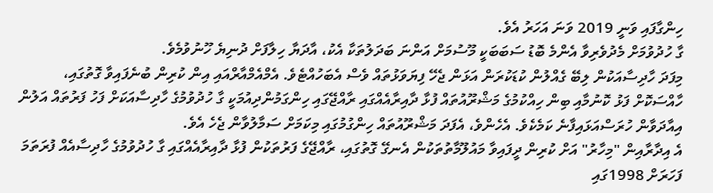ހިންގާފައި ވަނީ 2019 ވަނަ އަހަރު އެވެ.
ގާ ހުދުވުމަށް މެދުވެރިވާ އެންމެ ބޮޑު ސަބަބަކީ މޫސުމަށް އަންނަ ބަދަލުތަކާ އެކު، އާދަޔާ ހިލާފަށް ދުނިޔެ ހޫނުވުމެވެ.
މިފަދަ ހާދިސާއަކުން ލިބޭ ގެއްލުން ކުޑަކުރަން އަޅަން ޖެހޭ ފިޔަވަޅުތައް ވެސް އެބަހުއްޓެވެ. އެމްއެމްއާރްއައި އިން ކުރިން ބުނެފައިވާ ގޮތުގައި، ހާއްސަކޮށް ފަޅު ކޮނުމާއި ބިން ހިއްކުމުގެ މަޝްރޫއުތައް ފުޅާ ދާއިރާއެއްގައި ރާއްޖޭގައި ހިންގަމުންދިއުމަކީ ގާ ހުދުވުމުގެ ހާދިސާއަކަށް ފަހު ފަރުތައް އަލުން އިއާދަވާން ހުރަސްއަޅައިފާނެ ކަމެކެވެ. އެހެންވެ، އެފަދަ މަޝްރޫއުތައް ހިންގުމުގައި މިކަމަށް ސަމާލުވާން ޖެހެ އެވެ.
އެ އިދާރާއިން "މިހާރު" އަށް ކުރިން ދީފައިވާ މައުލޫމާތުތަކުން އެނގޭ ގޮތުގައި، ރާއްޖޭގެ ފަރުތަކުން ފުޅާ ދާއިރާއެއްގައި ގާ ހުދުވުމުގެ ހާދިސާއެއް ފުރަތަމަ ފަހަރަށް 1998ގައި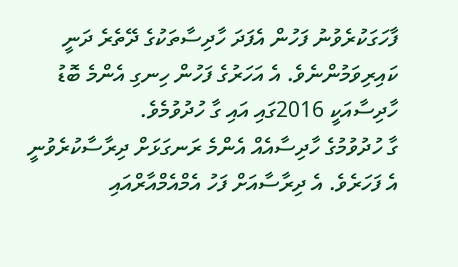ފާހަގަކުރެވުނު ފަހުން އެފަދަ ހާދިސާތަކުގެ ދޭތެރެ ދަނީ ކައިރިވަމުންނެވެ. އެ އަހަރުގެ ފަހުން ހިނގި އެންމެ ބޮޑު ހާދިސާއަކީ 2016ގައި އައި ގާ ހުދުވުމެވެ.
ގާ ހުދުވުމުގެ ހާދިސާއެއް އެންމެ ރަނގަޅަށް ދިރާސާކުރެވުނީ އެ ފަހަރެވެ. އެ ދިރާސާއަށް ފަހު އެމްއެމްއާރްއައި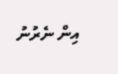އިން ނެރުނު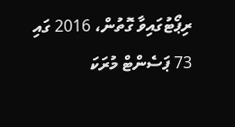ރިޕޯޓުގައިވާ ގޮތުން، 2016 ގައި 73 ޕަސެންޓް މުރަކަ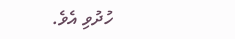ހުދުވި އެވެ.